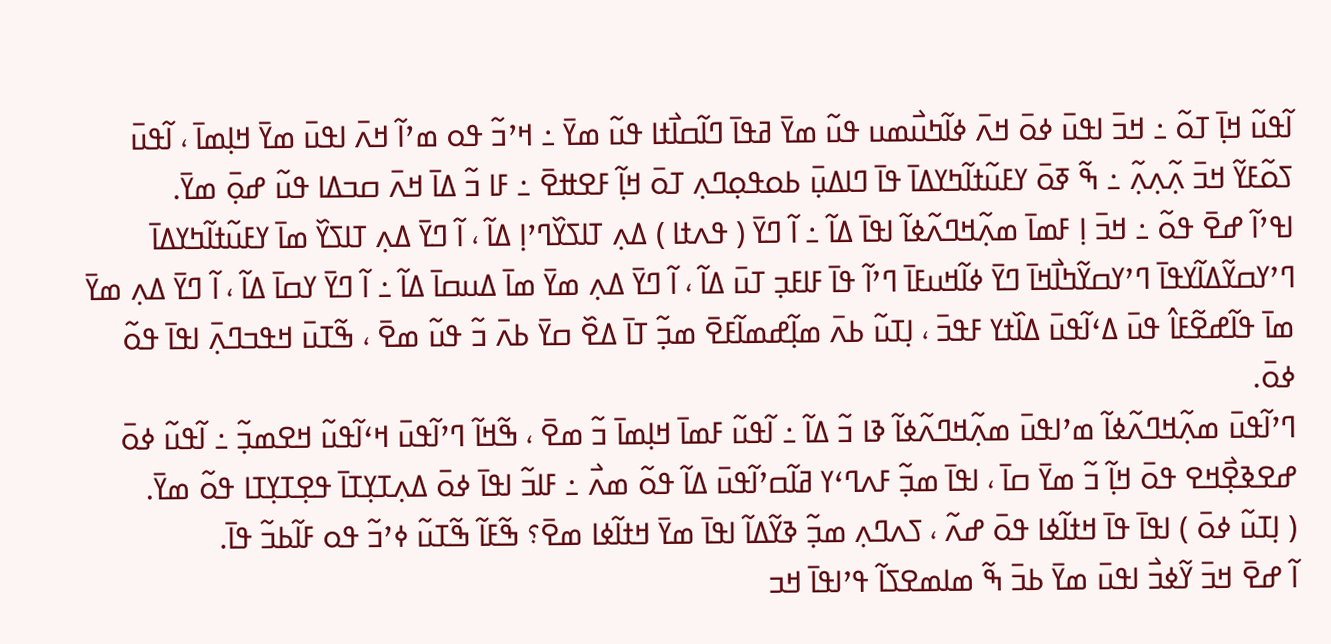ߊ߬ߟߎ߬ ߞߊ߲߫ ߠߋ߬ ߸ ߞߏ߫ ߊߟߎ߫ ߦߋ߫ ߞߍ߫ ߦߊ߬ߤߎ߯ߘߎ ߟߎ߬ ߘߌ߫ ߥߟߊ߫ ߣߊ߬ߛߊ߯ߙߊ ߟߎ߬ ߘߌ߫ ߸ ߞߴߏ߬ ߟߋ ߘߴߊ߬ ߞߍ߫ ߊߟߎ߫ ߘߌ߫ ߞߊ߲ߘߊ߫ ، ߊ߬ߟߎ߫ ߖߋ߬ߓߌ߬ ߞߏ߫ ߍ߲߬ߍ߲ߍ߲߬ ߸ ߒ߬ ߧߋ߫ ߌߓߎ߬ߙߊ߬ߤߌߡߊ߫ ߟߊ߫ ߣߊߡߎ߲߫ ߕߋߟߋ߲ߣߍ߲ ߠߋ߫ ߞߊ߲߬ ߓߐߚߐ߫ ߸ ߓߊ ߏ߬ ߡߊ߫ ߞߍ߫ ߛߏߡߊ ߟߎ߬ ߝߋ߲߫ ߘߌ߫.
ߊߟߴߊ߬ ߝߐ߫ ߟߋ߬ ߸ ߞߏ߫ ߊ߲ ߓߘߊ߫ ߘߍ߲߬ߞߣߍ߬ߦߊ߬ ߊߟߊ߫ ߡߊ߬ ߸ ߊ߬ ߣߌ߫ ( ߟߍߙߊ ) ߡߍ߲ ߠߊߖߌ߰ߣߴߊ߲ ߡߊ߬ ، ߊ߬ ߣߌ߫ ߡߍ߲ ߠߊߖߌ߰ ߘߊ߫ ߌߓߎ߬ߙߊ߬ߤߌߡߊ߫ ߣߴߌߛߌ߬ߡߊ߬ߌߟߊ߫ ߣߴߌߛߌ߬ߤߊ߯ߞߊ߫ ߣߌ߫ ߦߊ߬ߞߎߓߊ߫ ߣߴߊ߬ ߟߊ߫ ߓߊߓߏ߲ ߠߎ߫ ߡߊ߬ ، ߊ߬ ߣߌ߫ ߡߍ߲ ߘߌ߫ ߘߊ߫ ߡߎߛߊ߫ ߡߊ߬ ߸ ߊ߬ ߣߌ߫ ߌߛߊ߫ ߡߊ߬ ، ߊ߬ ߣߌ߫ ߡߍ߲ ߘߌ߫ ߘߊ߫ ߟߊ߬ߝߐ߬ߓߊ߮ ߟߎ߫ ߡߵߊ߬ߟߎ߫ ߡߊ߰ߙߌ ߓߟߏ߫ ، ߊ߲ߠߎ߬ ߕߍ߫ ߘߊ߲߬ߝߘߊ߬ߓߐ߫ ߘߏ߲߬ ߠߊ߫ ߡߐ߰ ߛߌ߫ ߕߍ߫ ߏ߬ ߟߎ߬ ߘߐ߫ ، ߒ߬ߠߎ߫ ߞߟߏߣߍ߲߫ ߊߟߊ߫ ߟߋ߬ ߦߋ߫.
ߣߴߊ߬ߟߎ߫ ߘߍ߲߬ߞߣߍ߬ߦߊ߬ ߘߴߊߟߎ߫ ߘߍ߲߬ߞߣߍ߬ߦߊ߬ ߢߊ ߏ߬ ߡߊ߬ ߸ ߊ߬ߟߎ߬ ߓߘߊ߫ ߞߊ߲ߘߊ߫ ߏ߬ ߘߐ߫ ، ߒ߬ߞߊ߬ ߣߴߊ߬ߟߎ߫ ߞߵߊ߬ߟߎ߬ ߞߐߘߏ߲߬ ߸ ߊ߬ߟߎ߬ ߦߋ߫ ߝߐߢߐ߲߯ߞߐ ߟߋ߫ ߞߊ߲߬ ߏ߬ ߘߌ߫ ߛߊ߫ ، ߊߟߊ߫ ߘߏ߲߬ ߓߍߣߵߌ ߥߊ߬ߛߴߊ߬ߟߎ߫ ߡߊ߬ ߟߋ߬ ߘߍ߯ ߸ ߓߊߏ߬ ߊߟߊ߫ ߦߋ߫ ߡߍ߲ߠߌ߲ߠߊ߫ ߟߐ߲ߠߌ߲ߠߊ ߟߋ߬ ߘߌ߫.
( ߊ߲ߠߎ߬ ߦߋ߫ ) ߊߟߊ߫ ߟߊ߫ ߞߙߊ߬ߦߊ ߟߋ߫ ߝߍ߬ ، ߖߍߣߍ߲ ߘߏ߲߬ ߢߌ߬ߡߊ߬ ߊߟߊ߫ ߘߌ߫ ߞߙߊ߬ߦߊ ߘߐ߫؟ ߒ߬ߓߊ߬ ߒ߬ߠߎ߬ ߦߴߏ߬ ߟߋ ߓߊ߬ߕߏ߬ ߟߊ߫.
ߊ߬ ߝߐ߫ ߞߏ߫ ߌ߬ߦߏ߯ ߊߟߎ߫ ߘߌ߫ ߕߏ߫ ߒ߬ ߘߊߘߐߖߊ߬ ߟߴߊߟߊ߫ ߞߏ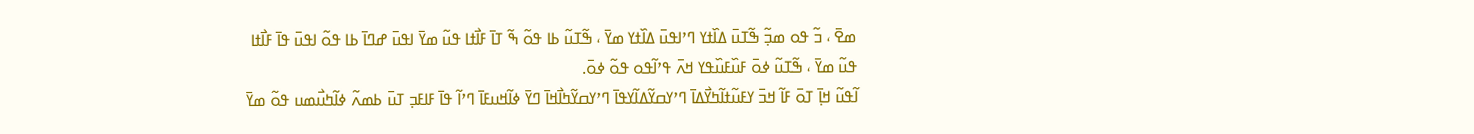ߘߐ߫ ، ߏ߬ ߟߋ ߘߏ߲߬ ߒ߬ߠߎ߫ ߡߊ߰ߙߌ ߣߴߊߟߎ߫ ߡߊ߰ߙߌ ߘߌ߫ ، ߒ߬ߠߎ߬ ߕߊ ߟߋ߬ ߒ߬ ߠߊ߫ ߓߊ߯ߙߊ ߟߎ߬ ߘߌ߫ ߊߟߎ߫ ߝߣߊ߫ ߕߊ ߟߋ߬ ߊߟߎ߫ ߟߊ߫ ߓߊ߯ߙߊ ߟߎ߬ ߘߌ߫ ، ߒ߬ߠߎ߬ ߦߋ߫ ߓߎ߰ߓߎ߰ߟߌ ߞߍ߫ ߟߴߊ߬ߟߋ ߟߋ߬ ߦߋ߫.
ߊ߬ߟߎ߬ ߞߊ߲߫ ߠߋ߫ ߓߊ߬ ߞߏ߫ ߌߓߎ߬ߙߊ߬ߤߌ߯ߡߊ߫ ߣߴߌߛߌ߬ߡߊ߬ߌߟߊ߫ ߣߴߌߛߌ߬ߤߊ߯ߞߊ߫ ߣߌ߫ ߦߊ߬ߞߎߓߊ߫ ߣߴߊ߬ ߟߊ߫ ߓߊߓߏ߲ ߠߎ߫ ߕߘߍ߬ ߦߊ߬ߤߎ߯ߘߎ ߟߋ߬ ߘߌ߫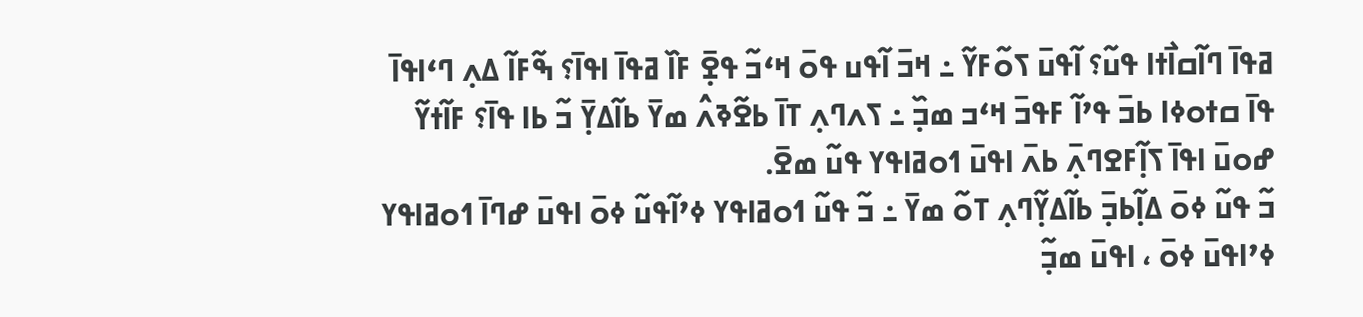ߥߟߊ߫ ߣߊ߬ߛߊ߯ߙߊ ߟߎ߬؟ ߊ߬ߟߎ߫ ߖߋ߬ߓߌ߬ ߸ ߞߏ߫ ߊ߬ߟߎ ߟߋ߫ ߞߵߏ߬ ߟߐ߲߫ ߓߊ߰ ߥߟߊ߫ ߊߟߊ߫؟ ߒ߬ߓߊ߬ ߡߍ߲ ߣߵߊߟߊ߫ ߟߊ߫ ߛߙߋߦߊ ߕߏ߫ ߟߴߊ߬ ߓߟߏ߫ ߞߵߏ ߘߏ߲߰ ߸ ߖߍߣߍ߲ ߠߊ߫ ߕߐ߬ߢߍ߮ ߘߌ߫ ߕߊ߬ߡߌ߲߫ ߏ߬ ߕߊ ߟߊ߫؟ ߓߊ߬ߙߌ߬ ߝߋߎ߫ ߊߟߊ߫ ߖߊ߲߬ߓߐߣߍ߲߫ ߕߍ߫ ߊߟߎ߫ ߗߋߥߊߟߌ ߟߎ߬ ߘߐ߫.
ߏ߬ ߟߎ߬ ߦߋ߫ ߡߊ߲߬ߕߏ߲߫ ߕߊ߬ߡߌ߲߬ߣߍ߲ ߠߋ߬ ߘߌ߫ ߸ ߏ߬ ߟߎ߬ ߗߋߥߊߟߌ ߦߴߊ߬ߟߎ߬ ߦߋ߫ ߊߟߎ߫ ߝߣߊ߫ ߗߋߥߊߟߌ ߦߴߊߟߎ߫ ߦߋ߫ ، ߊߟߎ߫ ߘߏ߲߬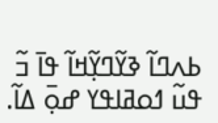ߕߍߣߊ߬ ߢߌ߬ߣߌ߲߬ߞߊ߬ ߟߊ߫ ߏ߬ ߟߎ߬ ߗߋߥߊߟߌ ߝߋ߲߫ ߡߊ߬.